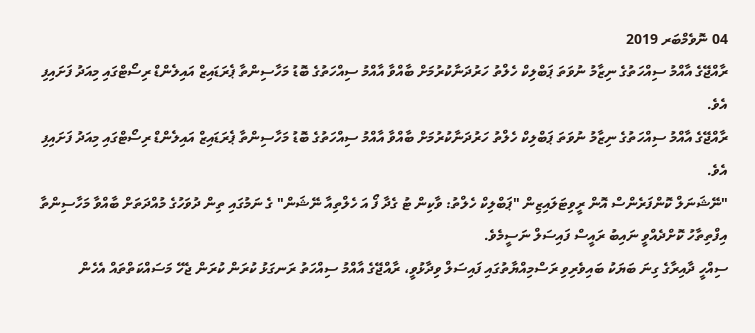04 ނޮވެމްބަރ 2019
ރާއްޖޭގެ އާއްމު ސިއްހަތުގެ ނިޒާމު ނުވަތަ ޕަބްލިކް ހެލްތު ހަރުދަނާކުރުމަށް ބާއްވާ އާއްމު ސިއްހަތުގެ ބޮޑު މަހާސިންތާ ޕެރަޑައިޒް އައިލެންޑް ރިސޯޓްގައި މިއަދު ފަށައިފި އެވެ.
ރާއްޖޭގެ އާއްމު ސިއްހަތުގެ ނިޒާމު ނުވަތަ ޕަބްލިކް ހެލްތު ހަރުދަނާކުރުމަށް ބާއްވާ އާއްމު ސިއްހަތުގެ ބޮޑު މަހާސިންތާ ޕެރަޑައިޒް އައިލެންޑް ރިސޯޓްގައި މިއަދު ފަށައިފި އެވެ.
"ނޭޝަނަލް ކޮންފަރެންސް އޮން ރީވިޓަލައިޒިން "ޕަބްލިކް ހެލްތު: ވާކިން ޓު ގެދާ ފޯ އަ ހެލްތިއާ ނޭޝަން" ގެ ނަމުގައި ތިން ދުވަހުގެ މުއްދަތަށް ބާއްވާ މަހާސިންތާ އިފްތިތާހު ކޮށްދެއްވީ ނައިބު ރައީސް ފައިސަލް ނަސީމެވެ.
ސިއްހީ ދާއިރާގެ ގިނަ ބަޔަކު ބައިވެރިވި ރަސްމިއްޔާތުގައި ފައިސަލް ވިދާޅުވީ، ރާއްޖޭގެ އާއްމު ސިއްހަތު ރަނގަޅު ކުރަން ކުރަން ޖެހޭ މަސައްކަތްތައް އެހެން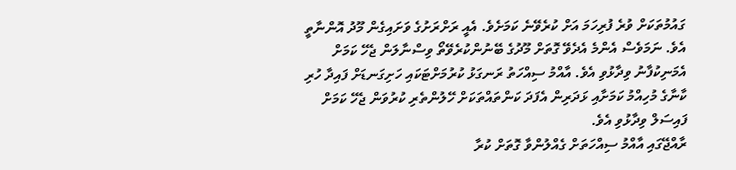ގައުމުތަކަށް ވުރެ ފުރިހަމަ އަށް ކުރެވޭނެ ކަމަށެވެ. އެއީ ރަށްރަށުގެ ވަށައިގެން މޫދު އޮންނާތީ އެވެ. ނަމަވެސް އެންމެ އެދެވޭ ގޮތަށް މޫދުގެ ބޭނުންކުރެވޭތޯ ވިސްނާލަން ޖެހޭ ކަމަށް އެމަނިކުފާނު ވިދާޅުވި އެވެ. އާއްމު ސިއްހަތު ރަނގަޅު ކުރުމަށްޓަކައި ހަށިގަނޑަށް ފައިދާ ހުރި ކާނާގެ މުހިއްމު ކަމަށާއި ޅަދަރިން އެފަދަ ކަންތައްތަކަށް ހޭލުންތެރި ކުރުވަން ޖެހޭ ކަމަށް ފައިސަލް ވިދާޅުވި އެވެ.
ރާއްޖޭގައި އާއްމު ސިއްހަތަށް ގެއްލުންވާ ގޮތަށް ކުރާ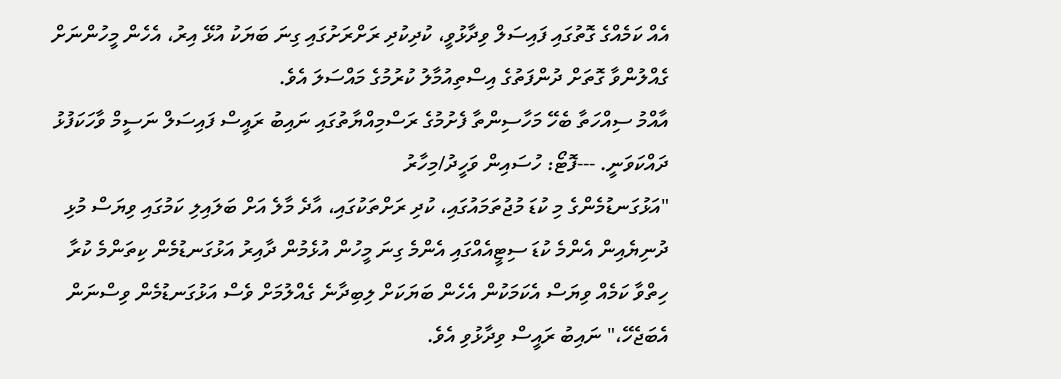އެއް ކަމެއްގެ ގޮތުގައި ފައިސަލް ވިދާޅުވީ، ކުދިކުދި ރަށްރަށުގައި ގިނަ ބަޔަކު އުޅޭ އިރު، އެހެން މީހުންނަށް ގެއްލުންވާ ގޮތަށް ދުންފަތުގެ އިސްތިއުމާލު ކުރުމުގެ މައްސަލަ އެވެ.
އާއްމު ސިއްހަތާ ބެހޭ މަހާސިންތާ ފެށުމުގެ ރަސްމިއްޔާތުގައި ނައިބު ރައީސް ފައިސަލް ނަސީމް ވާހަކަފުޅު ދައްކަވަނީ. ---ފޮޓޯ: ހުސައިން ވަހީދު/މިހާރު
"އަޅުގަނޑުމެންގެ މި ކުޑަ މުޖުތަމައުގައި، ކުދި ރަށްތަކުގައި، އާދެ މާލެ އަށް ބަލައިލި ކަމުގައި ވިޔަސް މުޅި ދުނިޔެއިން އެންމެ ކުޑަ ސިޓީއެއްގައި އެންމެ ގިނަ މީހުން އުޅެމުން ދާއިރު އަޅުގަނޑުމެން ކިތަންމެ ކުރާ ހިތްވާ ކަމެއް ވިޔަސް އެކަމަކުން އެހެން ބަޔަކަށް ލިބިދާނެ ގެއްލުމަށް ވެސް އަޅުގަނޑުމެން ވިސްނަން އެބަޖެހޭ،" ނައިބު ރައީސް ވިދާޅުވި އެވެ.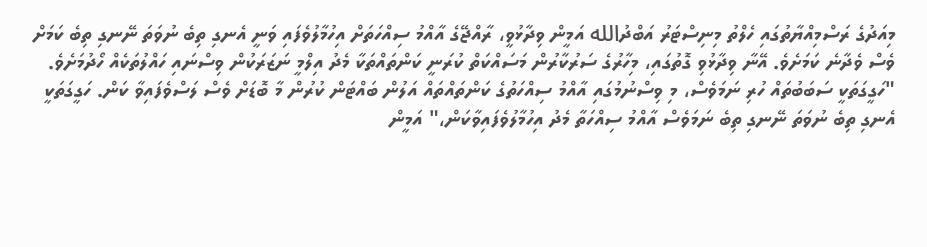މިއަދުގެ ރަސްމިއްޔާތުގައި ހެލްތު މިނިސްޓަރު އަބްދުالله އަމީން ވިދާޅުވީ، ރާއްޖޭގެ އާއްމު ސިއްހަތަށް އިހުމާލުވެފައި ވަނީ އެނގި ތިބެ ނުވަތަ ނޭނގި ތިބެ ކަމަށް ވެސް ވެދާނެ ކަމަށެވެ. އޭނާ ވިދާޅުވި ގޮތުގައި، މިހާރުގެ ސަރުކާރުން މަސައްކަތް ކުރަނީ ކަންތައްތަކާ މެދު އިލްމީ ނަޒަރަކުން ވިސްނައި ހައްލުތަކެއް ހޯދުމަށެވެ.
"ހަގީގަތަކީ ސަބަބުތައް ހުރި ނަމަވެސް، މި ވިސްނުމުގައި އާއްމު ސިއްހަތުގެ ކަންތައްތައް އަލުން ބައްޓަން ކުރުން މާ ބޮޑަށް ވެސް ލަސްވެފައިވާ ކަން. ހަގީގަތަކީ އެނގި ތިބެ ނުވަތަ ނޭނގި ތިބެ ނަމަވެސް އާއްމު ސިއްހަތާ މެދު އިހުމާލުވެފައިވާކަން،" އަމީން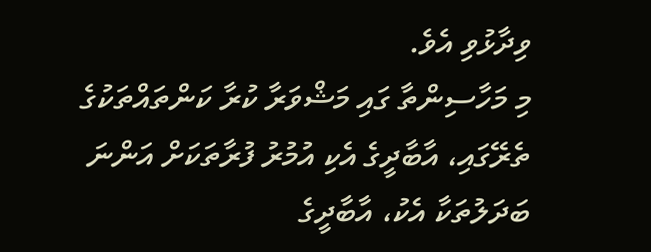ވިދާޅުވި އެވެ.
މި މަހާސިންތާ ގައި މަޝްވަރާ ކުރާ ކަންތައްތަކުގެ ތެރޭގައި، އާބާދީގެ އެކި އުމުރު ފުރާތަކަށް އަންނަ ބަދަލުތަކާ އެކު، އާބާދީގެ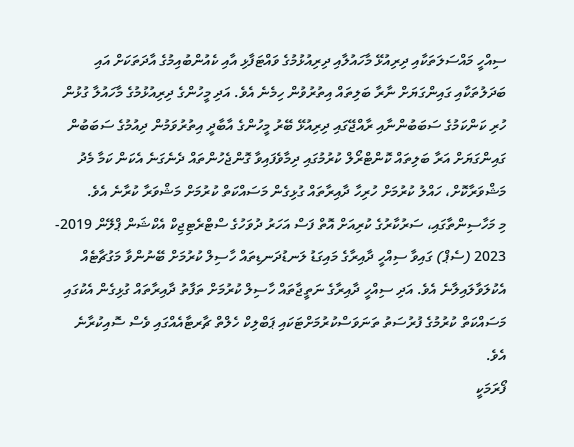ސިއްހީ މައްސަލަތަކާއި ދިރިއުޅޭ މާހައުލާއި ދިރިއުޅުމުގެ ވައްޓަފާޅި އާއި ކެއުންބުއިމުގެ އާދަތަކަށް އައި ބަދަލުތަކާއި ގައިންގަޔަށް ނާރާ ބަލިތައް އިތުރުވުން ހިމެނެ އެވެ. އަދި މީހުންގެ ދިރިއުޅުމުގެ މާހައުލާ ގުޅުން ހުރި ކަންކަމުގެ ސަބަބުންނާއި ރާއްޖޭގައި ދިރިއުޅޭ ބޭރު މީހުންގެ އާބާދީ އިތުރުވަމުން ދިއުމުގެ ސަބަބުން ގައިންގަޔަށް އަރާ ބަލިތައް ކޮންޓްރޯލް ކުރުމުގައި ދިމާވެފައިވާ ގޮންޖެހުންތައް ދެނެގަނެ އެކަން ކަމާ މެދު މަޝްވަރާކޮށް، ހައްލު ކުރުމަށް ހުރިހާ ދާއިރާތައް ގުޅިގެން މަސައްކަތް ކުރުމަށް މަޝްވަރާ ކުރާނެ އެވެ.
މި މަހާސިންތާގައި، ސަރުކާރުގެ ކުރިއަށް އޮތް ފަސް އަހަރު ދުވަހުގެ ސްޓްރެޓިޖިކް އެކްޝަން ޕްލޭން 2019- 2023 (ސެޕް) ގައިވާ ސިއްހީ ދާއިރާގެ މައިގަޑު ލަނޑުދަނޑިތައް ހާސިލް ކުރުމަށް ބޭނުންވާ މަގުޗާޓެއް އެކުލަވާލައިލާނެ އެވެ. އަދި ސިއްހީ ދާއިރާގެ ނަތީޖާތައް ހާސިލް ކުރުމަށް ތަފާތު ދާއިރާތައް ގުޅިގެން އެކުގައި މަސައްކަތް ކުރުމުގެ ފުރުސަތު ތަނަވަސްކުރުމަށްޓަކައި ޕަބްލިކް ހެލްތް ޗާރޓާއެއްގައި ވެސް ސޮއިކުރާނެ އެވެ.
ފޯރަމަކީ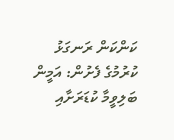ކަންކަން ރަނގަޅު ކުރުމުގެ ފެށުން: އަމީން
ބަލިވީމާ ކުޑަރަށާއި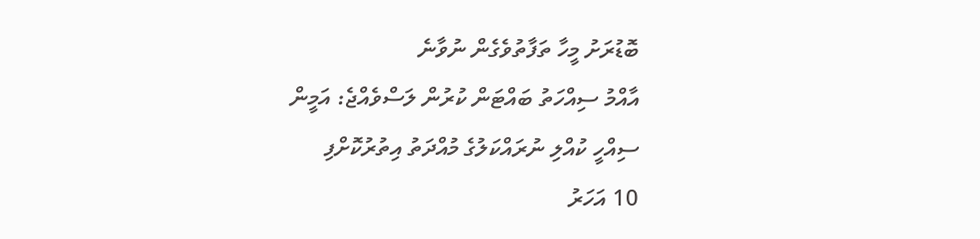ބޮޑުރަށު މީހާ ތަފާތުވެގެން ނުވާނެ
އާއްމު ސިއްހަތު ބައްޓަން ކުރުން ލަސްވެއްޖެ: އަމީން
ސިއްހީ ކުއްލި ނުރައްކަލުގެ މުއްދަތު އިތުރުކޮށްފި
10 އަހަރު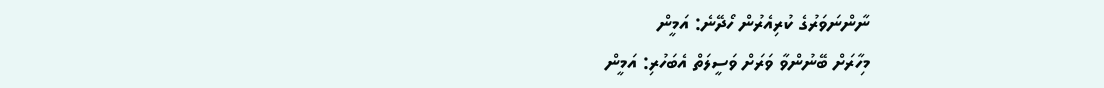ނާންނަވަރުގެ ކުރިއެރުން ހޯދޭނެ: އަމީން
މިހާރަށް ބޭނުންވާ ވަރަށް ވަސީލަތް އެބަހުރި: އަމީން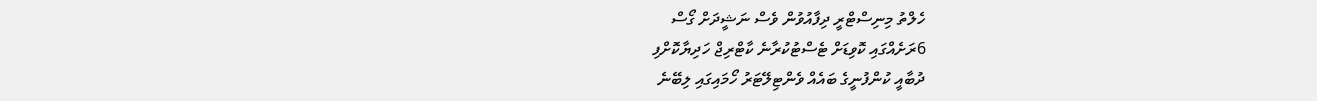ހެލްތު މިނިސްޓްރީ ދިފާއުވުން ވެސް ނަޝީދަށް ގޯސް
6ރަށެއްގައި ކޮވިޑަށް ޓެސްޓުކުރާނެ ކާޓްރިޖް ހަދިޔާކޮށްފި
ދުބާއީ ކުންފުނީގެ ބައެއް ވެންޓިލޭޓަރު ހޯމައިގައި ލިބޭނެ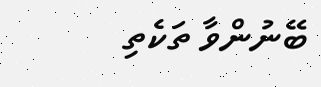ބޭނުންވާ ތަކެތި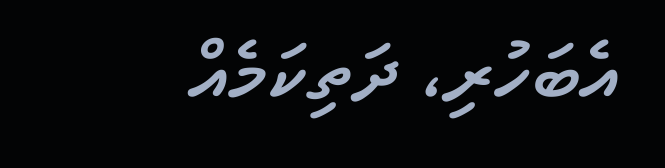އެބަހުރި، ދަތިކަމެއް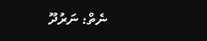ނެތް: ނަރުދޫ